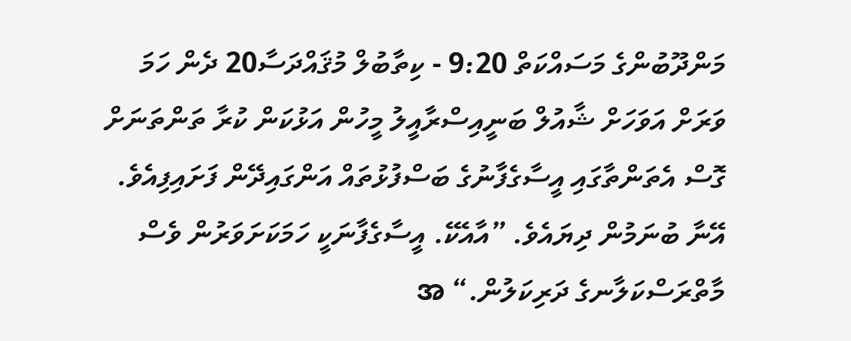މަންދޫބުންގެ މަސައްކަތް 9:20 - ކިތާބުލް މުޤައްދަސާ20 ދެން ހަމަ ވަރަށް އަވަހަށް ޝާއުލް ބަނީއިސްރާއީލު މީހުން އަޅުކަން ކުރާ ތަންތަނަށް ގޮސް އެތަންތާގައި އީސާގެފާނުގެ ބަސްފުޅުތައް އަންގައިދޭން ފަށައިފިއެވެ. އޭނާ ބުނަމުން ދިޔައެވެ. ”އާއެކޭ. އީސާގެފާނަކީ ހަމަކަށަވަރުން ވެސް މާތްރަސްކަލާނގެ ދަރިކަލުން.“ အ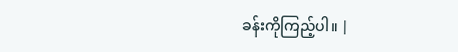ခန်းကိုကြည့်ပါ။ |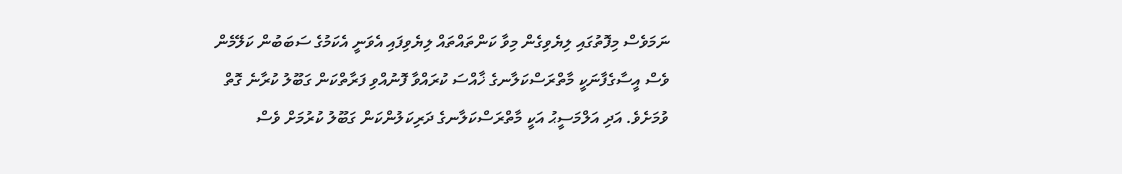ނަމަވެސް މިފޮތުގައި ލިޔެވިގެން މިވާ ކަންތައްތައް ލިޔެވިފައި އެވަނީ އެކަމުގެ ސަބަބުން ކަލޭމެން ވެސް އީސާގެފާނަކީ މާތްރަސްކަލާނގެ ޚާއްސަ ކުރައްވާ ފޮނުއްވި ފަރާތްކަން ގަބޫލު ކުރާނެ ގޮތް ވުމަށެވެ. އަދި އަލްމަސީޙު އަކީ މާތްރަސްކަލާނގެ ދަރިކަލުންކަން ގަބޫލު ކުރުމަށް ވެސް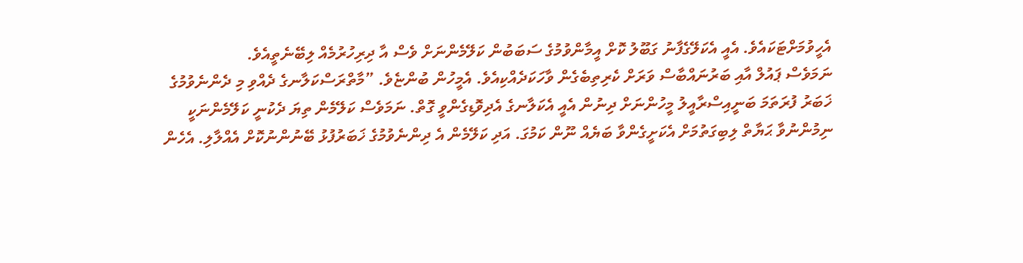އެހީވުމަށްޓަކައެވެ. އެއީ އެކަލޭގެފާނު ގަބޫލު ކޮށް އީމާންވުމުގެ ސަބަބުން ކަލޭމެންނަށް ވެސް އާ ދިރިހުރުމެއް ލިބޭނެތީއެވެ.
ނަމަވެސް ޕައުލް އާއި ބަރުނައްބާސް ވަރަށް ކެރިތިބެގެން ވާހަކަދެއްކިއެވެ. އެމީހުން ބުންޏެވެ. ”މާތްރަސްކަލާނގެ ދެއްވި މި ދެންނެވުމުގެ ޚަބަރު ފުރަތަމަ ބަނީއިސްރާއީލު މީހުންނަށް ދިނުން އެއީ އެކަލާނގެ އެދިވޮޑިގެންވީ ގޮތް. ނަމަވެސް ކަލޭމެން ތިޔަ ދެކުނީ ކަލޭމެންނަކީ ނިމުންނުވާ ޙަޔާތް ލިބިގަތުމަށް އެކަށީގެންވާ ބަޔެއް ނޫން ކަމުގަ. އަދި ކަލޭމެން އެ ދިންނެވުމުގެ ޚަބަރުފުޅު ބޭނުންނުކޮށް އެއްލާލި. އެހެން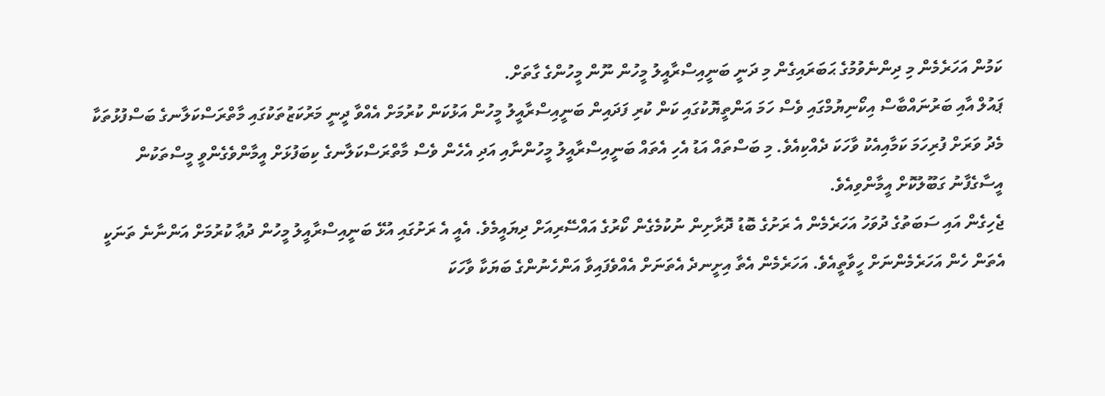ކަމުން އަހަރެމެން މި ދިންނެވުމުގެ ޙަބަރައިގެން މި ދަނީ ބަނީއިސްރާއީލު މީހުން ނޫން މީހުންގެ ގާތަށް.
ޕައުލް އާއި ބަރުނައްބާސް އިކޯނިޔުމްގައި ވެސް ހަމަ އަންތީޔޮކުގައި ކަން ކުރި ފަދައިން ބަނީއިސްރާއީލު މީހުން އަޅުކަން ކުރުމަށް އެއްވާ ދީނީ މަރުކަޒުތަކުގައި މާތްރަސްކަލާނގެ ބަސްފުޅުތަކާ މެދު ވަރަށް ފުރިހަމަ ކަމާއިއެކު ވާހަކަ ދެއްކިއެވެ. މި ބަސްތައް އަޑު އެހި އެތައް ބަނީއިސްރާއީލު މީހުންނާއި އަދި އެހެން ވެސް މާތްރަސްކަލާނގެ ކިބަފުޅަށް އީމާންވެގެންވީ މީސްތަކުން އީސާގެފާނު ގަބޫލުކޮށް އީމާންވިއެވެ.
ޖެހިގެން އައި ސަބަތުގެ ދުވަހު އަހަރެމެން އެ ރަށުގެ ބޮޑު ދޮރާށިން ނުކުމެގެން ކޯރުގެ އައްސޭރިއަށް ދިޔައީމެވެ. އެއީ އެ ރަށުގައި އުޅޭ ބަނީއިސްރާއީލު މީހުން ދުޢާ ކުރުމަށް އަންނާނެ ތަނަކީ އެތަން ހެން އަހަރެމެންނަށް ހީވާތީއެވެ. އަހަރެމެން އެތާ އިށީނދެ އެތަނަށް އެއްވެފައިވާ އަންހެނުންގެ ބަޔަކާ ވާހަކަ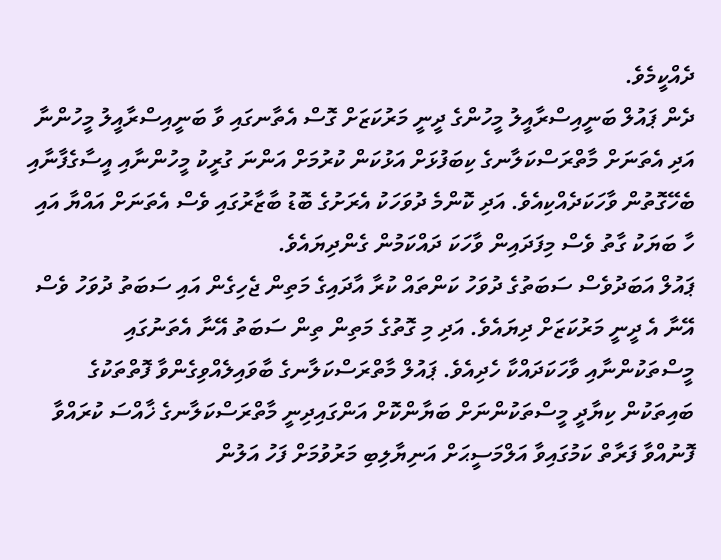ދެއްކީމެވެ.
ދެން ޕައުލް ބަނީއިސްރާއީލު މީހުންގެ ދީނީ މަރުކަޒަށް ގޮސް އެތާނގައި ވާ ބަނީއިސްރާއީލު މީހުންނާ އަދި އެތަނަށް މާތްރަސްކަލާނގެ ކިބަފުޅަށް އަޅުކަން ކުރުމަށް އަންނަ ގުރީކު މީހުންނާއި އީސާގެފާނާއި ބެހޭގޮތުން ވާހަކަދެއްކިއެވެ. އަދި ކޮންމެ ދުވަހަކު އެރަށުގެ ބޮޑު ބާޒާރުގައި ވެސް އެތަނަށް އައްޔާ އައި ހާ ބަޔަކު ގާތު ވެސް މިފަދައިން ވާހަކަ ދައްކަމުން ގެންދިޔައެވެ.
ޕައުލް އަބަދުވެސް ސަބަތުގެ ދުވަހު ކަންތައް ކުރާ އާދައިގެ މަތިން ޖެހިގެން އައި ސަބަތު ދުވަހު ވެސް އޭނާ އެ ދީނީ މަރުކަޒަށް ދިޔައެވެ. އަދި މި ގޮތުގެ މަތިން ތިން ސަބަތު އޭނާ އެތަނުގައި މީސްތަކުންނާއި ވާހަކަދައްކާ ހެދިއެވެ. ޕައުލް މާތްރަސްކަލާނގެ ބާވައިލެއްވިގެންވާ ފޮތްތަކުގެ ބައިތަކުން ކިޔާދީ މީސްތަކުންނަށް ބަޔާންކޮށް އަންގައިދިނީ މާތްރަސްކަލާނގެ ޚާއްސަ ކުރައްވާ ފޮނުއްވާ ފަރާތް ކަމުގައިވާ އަލްމަސީޙަށް އަނިޔާލިބި މަރުވުމަށް ފަހު އަލުން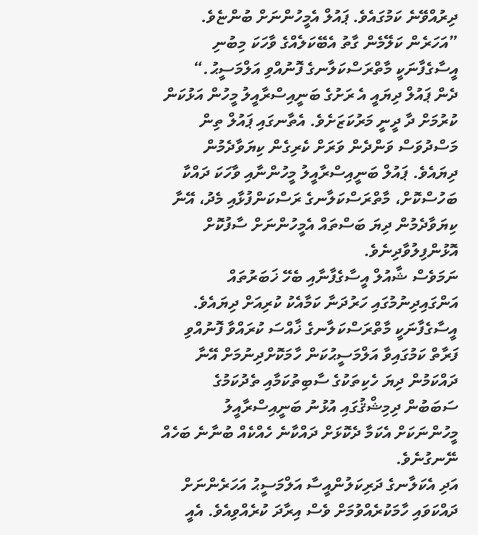ދިރުއްވޭނެ ކަމުގައެވެ. ޕައުލް އެމީހުންނަށް ބުންޏެވެ. ”އަހަރެން ކަލޭމެން ގާތު އެބޭކަލެއްގެ ވާހަކަ މިބުނި އީސާގެފާނަކީ މާތްރަސްކަލާނގެ ފޮނުއްވި އަލްމަސީޙު.“
ދެން ޕައުލް ދިޔައީ އެ ރަށުގެ ބަނީއިސްރާއީލު މީހުން އަޅުކަން ކުރުމަށް ދާ ދީނީ މަރުކަޒަށެވެ. އެތާނގައި ޕައުލް ތިން މަސްދުވަސް ވަންދެން ވަރަށް ކެރިގެން ކިޔަވާދެމުން ދިޔައެވެ. ޕައުލް ބަނީއިސްރާއީލު މީހުންނާއި ވާހަކަ ދައްކާ ބަހުސްކޮށް، މާތްރަސްކަލާނގެ ރަސްކަންފުޅާއި މެދު، އޭނާ ކިޔަވާދެމުން ދިޔަ ބަސްތައް އެމީހުންނަށް ސާފުކޮށް އޮޅުންފިލުވާދިނެވެ.
ނަމަވެސް ޝާއުލް އީސާގެފާނާއި ބެހޭ ޚަބަރުތައް އަންގައިދިނުމުގައި ހަރުދަނާ ކަމާއެކު ކުރިއަށް ދިޔައެވެ. އީސާގެފާނަކީ މާތްރަސްކަލާނގެ ޚާއްސަ ކުރައްވާ ފޮނުއްވި ފަރާތް ކަމުގައިވާ އަލްމަސީޙުކަން ހާމަކޮށްދިނުމަށް އޭނާ ދައްކަމުން ދިޔަ ހެކިތަކުގެ ސާބިތުކަމާއި ތެދުކަމުގެ ސަބަބުން ދިމިޝްޤުގައި އުޅުނު ބަނީއިސްރާއީލު މީހުންނަކަށް އެކަމާ ދެކޮޅަށް ދައްކާނެ ހެއްކެއް ބުނާނެ ބަހެއް ނޭނގުނެވެ.
އަދި އެކަލާނގެ ދަރިކަލުންއީސާ އަލްމަސީޙު އަހަރެންނަށް ދައްކަވައި ހާމަކުރެއްވުމަށް ވެސް އިރާދަ ކުރެއްވިއެވެ. އެއީ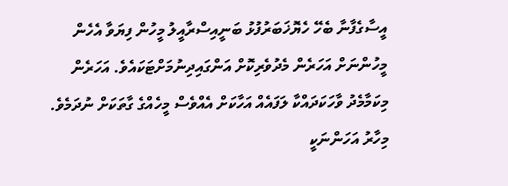އީސާގެފާނާ ބެހޭ ހެޔޮޚަބަރުފުޅު ބަނީއިސްރާއީލު މީހުން ފިޔަވާ އެހެން މީހުންނަށް އަހަރެން މެދުވެރިކޮށް އަންގައިދިނުމަށްޓަކައެވެ. އަހަރެން މިކަމާމެދު ވާހަކަދައްކާ ލަފައެއް އަހާކަށް އެއްވެސް މީހެއްގެ ގާތަކަށް ނުދަމެވެ.
މިހާރު އަހަންނަކީ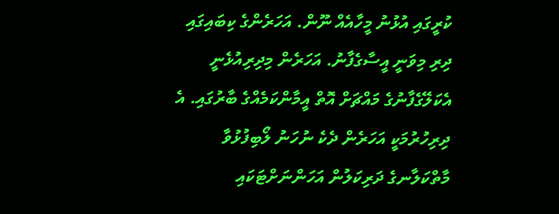ކުރީގައި އުޅުނު މީހާއެއް ނޫން. އަހަރެންގެ ކިބައިގައި ދިރި މިވަނީ އީސާގެފާނު. އަހަރެން މިދިރިއުޅެނީ އެކަލޭގެފާނުގެ މައްޗަށް އޮތް އީމާންކަމެއްގެ ބާރުގައި. އެ ދިރިހުރުމަކީ އަހަރެން ދެކެ ނުހަނު ލޯބިފުޅުވާ މާތްކަލާނގެ ދަރިކަލުން އަހަންނަށްޓަކައި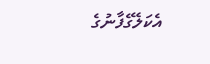އެކަލޭގެފާނުގެ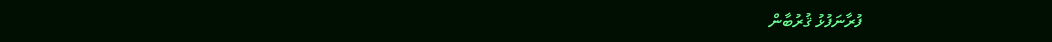ފުރާނަފުޅު ޤުރުބާން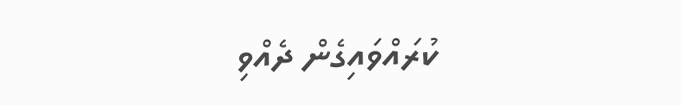ކުރައްވައިގެން ދެއްވި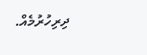ދިރިހުރުމެއް.